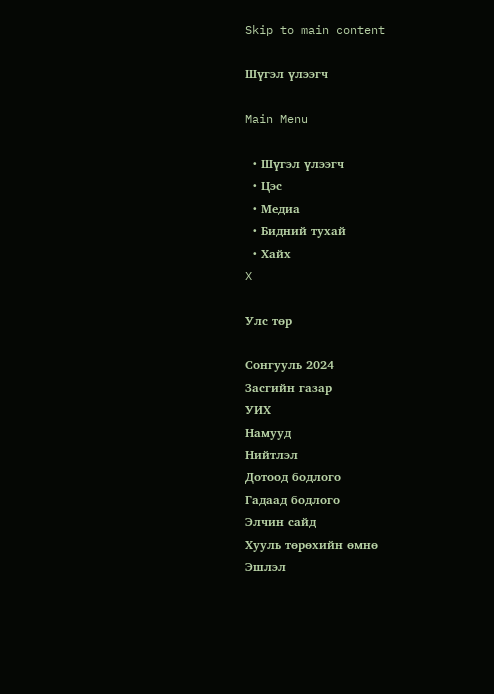Skip to main content

Шүгэл үлээгч

Main Menu

  • Шүгэл үлээгч
  • Цэс
  • Медиа
  • Бидний тухай
  • Хайх
X

Улс төр

Сонгууль 2024
Засгийн газар
УИХ
Намууд
Нийтлэл
Дотоод бодлого
Гадаад бодлого
Элчин сайд
Хууль төрөхийн өмнө
Эшлэл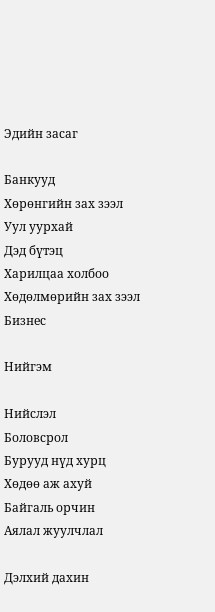Эдийн засаг

Банкууд
Хөрөнгийн зах зээл
Уул уурхай
Дэд бүтэц
Харилцаа холбоо
Хөдөлмөрийн зах зээл
Бизнес

Нийгэм

Нийслэл
Боловсрол
Бурууд нүд хурц
Хөдөө аж ахуй
Байгаль орчин
Аялал жуулчлал

Дэлхий дахин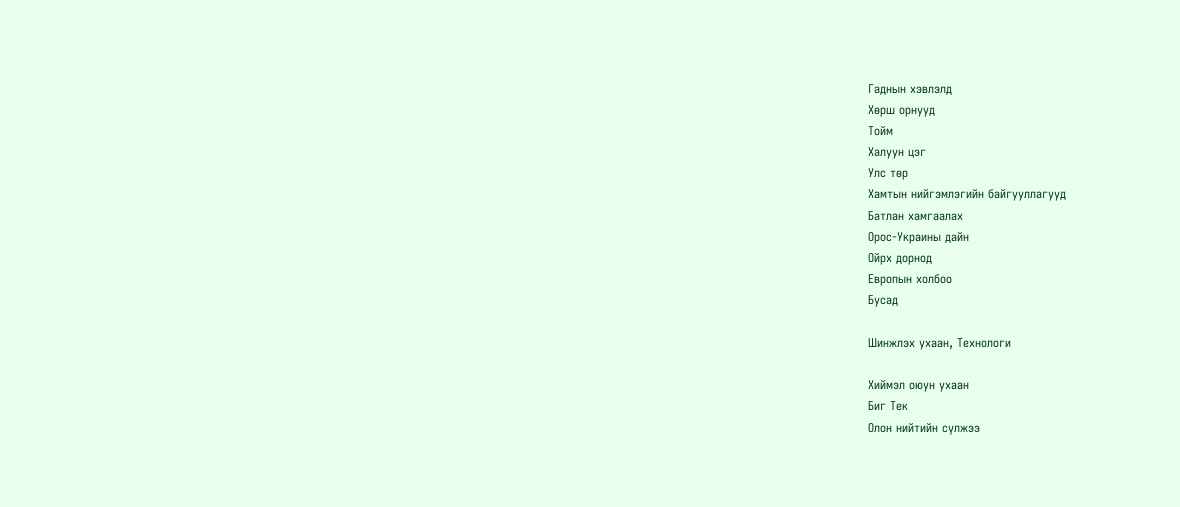Гаднын хэвлэлд
Хөрш орнууд
Тойм
Халуун цэг
Улс төр
Хамтын нийгэмлэгийн байгууллагууд
Батлан хамгаалах
Орос-Украины дайн
Ойрх дорнод
Европын холбоо
Бусад

Шинжлэх ухаан, Технологи

Хиймэл оюун ухаан
Биг Тек
Олон нийтийн сүлжээ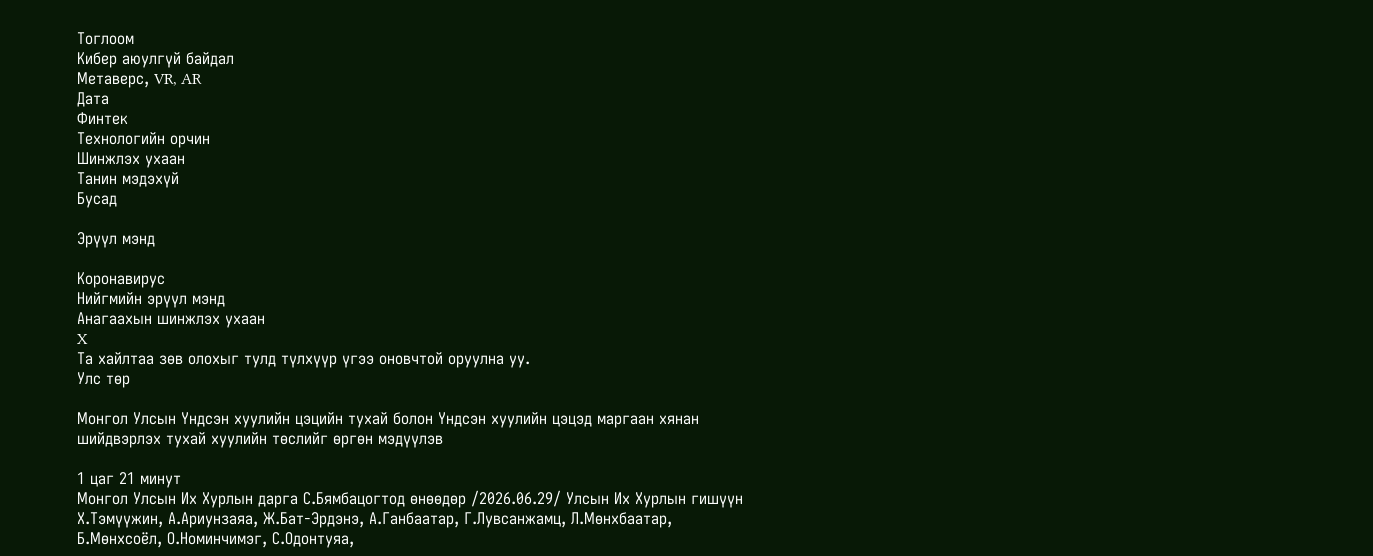Тоглоом
Кибер аюулгүй байдал
Метаверс, VR, AR
Дата
Финтек
Технологийн орчин
Шинжлэх ухаан
Танин мэдэхүй
Бусад

Эрүүл мэнд

Коронавирус
Нийгмийн эрүүл мэнд
Анагаахын шинжлэх ухаан
X
Та хайлтаа зөв олохыг тулд түлхүүр үгээ оновчтой оруулна уу.
Улс төр

Монгол Улсын Үндсэн хуулийн цэцийн тухай болон Үндсэн хуулийн цэцэд маргаан хянан шийдвэрлэх тухай хуулийн төслийг өргөн мэдүүлэв

1 цаг 21 минут
Монгол Улсын Их Хурлын дарга С.Бямбацогтод өнөөдөр /2026.06.29/ Улсын Их Хурлын гишүүн Х.Тэмүүжин, А.Ариунзаяа, Ж.Бат-Эрдэнэ, А.Ганбаатар, Г.Лувсанжамц, Л.Мөнхбаатар, Б.Мөнхсоёл, О.Номинчимэг, С.Одонтуяа,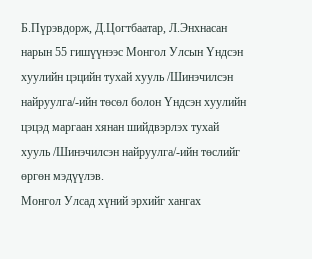Б.Пүрэвдорж, Д.Цогтбаатар, Л.Энхнасан нарын 55 гишүүнээс Монгол Улсын Үндсэн хуулийн цэцийн тухай хууль /Шинэчилсэн найруулга/-ийн төсөл болон Үндсэн хуулийн цэцэд маргаан хянан шийдвэрлэх тухай хууль /Шинэчилсэн найруулга/-ийн төслийг өргөн мэдүүлэв.
Монгол Улсад хүний эрхийг хангах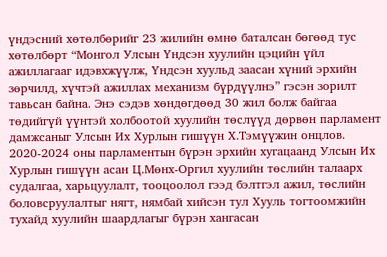үндэсний хөтөлбөрийг 23 жилийн өмнө баталсан бөгөөд тус хөтөлбөрт “Монгол Улсын Үндсэн хуулийн цэцийн үйл ажиллагааг идэвхжүүлж, Үндсэн хуульд заасан хүний эрхийн зөрчилд, хүчтэй ажиллах механизм бүрдүүлнэ” гэсэн зорилт тавьсан байна. Энэ сэдэв хөндөгдөөд 30 жил болж байгаа төдийгүй үүнтэй холбоотой хуулийн төслүүд дөрвөн парламент дамжсаныг Улсын Их Хурлын гишүүн Х.Тэмүүжин онцлов. 2020-2024 оны парламентын бүрэн эрхийн хугацаанд Улсын Их Хурлын гишүүн асан Ц.Мөнх-Оргил хуулийн төслийн талаарх судалгаа, харьцуулалт, тооцоолол гээд бэлтгэл ажил, төслийн боловсруулалтыг нягт, нямбай хийсэн тул Хууль тогтоомжийн тухайд хуулийн шаардлагыг бүрэн хангасан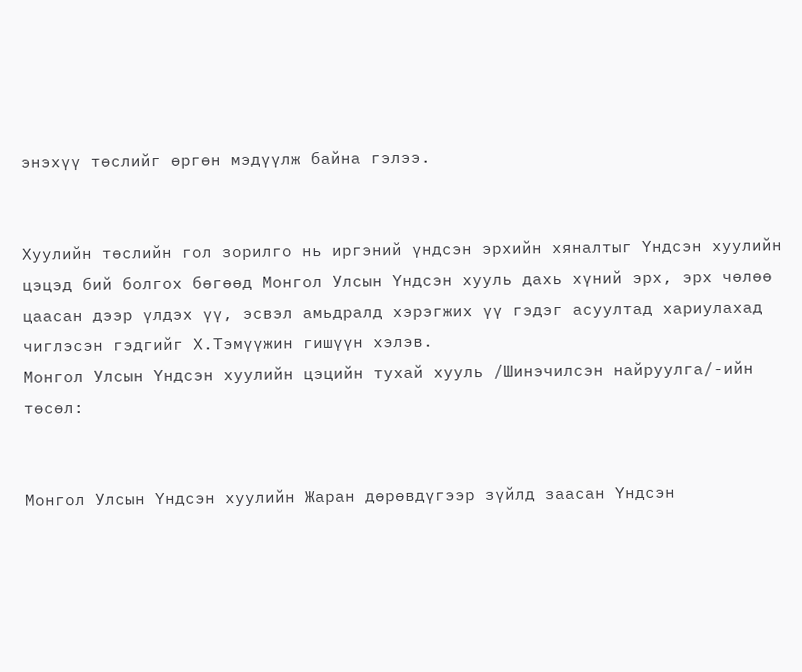энэхүү төслийг өргөн мэдүүлж байна гэлээ.


Хуулийн төслийн гол зорилго нь иргэний үндсэн эрхийн хяналтыг Үндсэн хуулийн цэцэд бий болгох бөгөөд Монгол Улсын Үндсэн хууль дахь хүний эрх, эрх чөлөө цаасан дээр үлдэх үү, эсвэл амьдралд хэрэгжих үү гэдэг асуултад хариулахад чиглэсэн гэдгийг Х.Тэмүүжин гишүүн хэлэв.
Монгол Улсын Үндсэн хуулийн цэцийн тухай хууль /Шинэчилсэн найруулга/-ийн төсөл:


Монгол Улсын Үндсэн хуулийн Жаран дөрөвдүгээр зүйлд заасан Үндсэн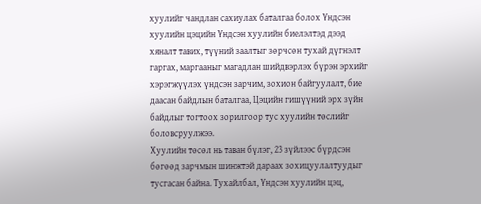хуулийг чандлан сахиулах баталгаа болох Үндсэн хуулийн цэцийн Үндсэн хуулийн биелэлтэд дээд хяналт тавих, түүний заалтыг зөрчсөн тухай дүгнэлт гаргах, маргааныг магадлан шийдвэрлэх бүрэн эрхийг хэрэгжүүлэх үндсэн зарчим, зохион байгуулалт, бие даасан байдлын баталгаа, Цэцийн гишүүний эрх зүйн байдлыг тогтоох зорилгоор тус хуулийн төслийг боловсруулжээ.
Хуулийн төсөл нь таван бүлэг, 23 зүйлээс бүрдсэн бөгөөд зарчмын шинжтэй дараах зохицуулалтуудыг тусгасан байна. Тухайлбал, Үндсэн хуулийн цэц,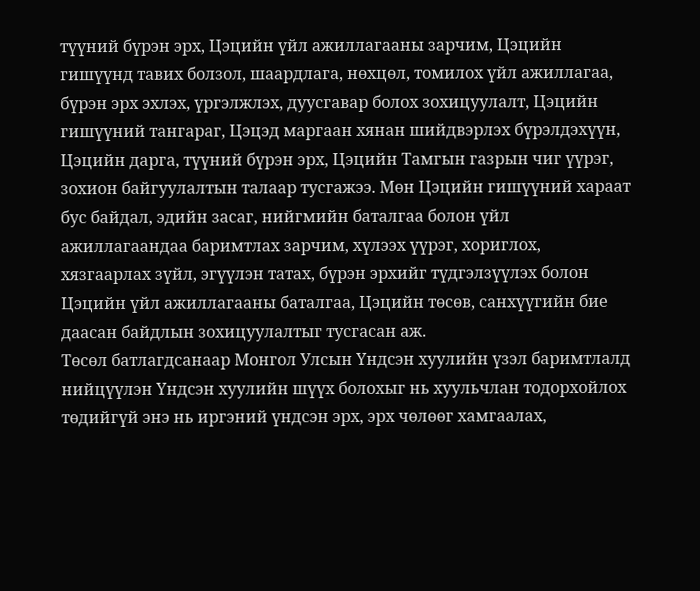түүний бүрэн эрх, Цэцийн үйл ажиллагааны зарчим, Цэцийн гишүүнд тавих болзол, шаардлага, нөхцөл, томилох үйл ажиллагаа, бүрэн эрх эхлэх, үргэлжлэх, дуусгавар болох зохицуулалт, Цэцийн гишүүний тангараг, Цэцэд маргаан хянан шийдвэрлэх бүрэлдэхүүн, Цэцийн дарга, түүний бүрэн эрх, Цэцийн Тамгын газрын чиг үүрэг, зохион байгуулалтын талаар тусгажээ. Мөн Цэцийн гишүүний хараат бус байдал, эдийн засаг, нийгмийн баталгаа болон үйл ажиллагаандаа баримтлах зарчим, хүлээх үүрэг, хориглох, хязгаарлах зүйл, эгүүлэн татах, бүрэн эрхийг түдгэлзүүлэх болон Цэцийн үйл ажиллагааны баталгаа, Цэцийн төсөв, санхүүгийн бие даасан байдлын зохицуулалтыг тусгасан аж.
Төсөл батлагдсанаар Монгол Улсын Үндсэн хуулийн үзэл баримтлалд нийцүүлэн Үндсэн хуулийн шүүх болохыг нь хуульчлан тодорхойлох төдийгүй энэ нь иргэний үндсэн эрх, эрх чөлөөг хамгаалах,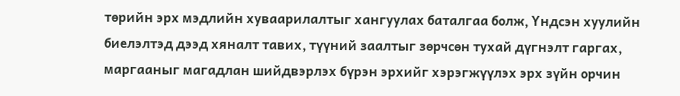төрийн эрх мэдлийн хуваарилалтыг хангуулах баталгаа болж, Үндсэн хуулийн биелэлтэд дээд хяналт тавих, түүний заалтыг зөрчсөн тухай дүгнэлт гаргах, маргааныг магадлан шийдвэрлэх бүрэн эрхийг хэрэгжүүлэх эрх зүйн орчин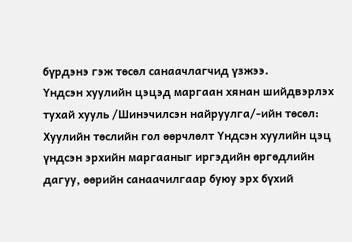бүрдэнэ гэж төсөл санаачлагчид үзжээ.
Үндсэн хуулийн цэцэд маргаан хянан шийдвэрлэх тухай хууль /Шинэчилсэн найруулга/-ийн төсөл:
Хуулийн төслийн гол өөрчлөлт Үндсэн хуулийн цэц үндсэн эрхийн маргааныг иргэдийн өргөдлийн дагуу, өөрийн санаачилгаар буюу эрх бүхий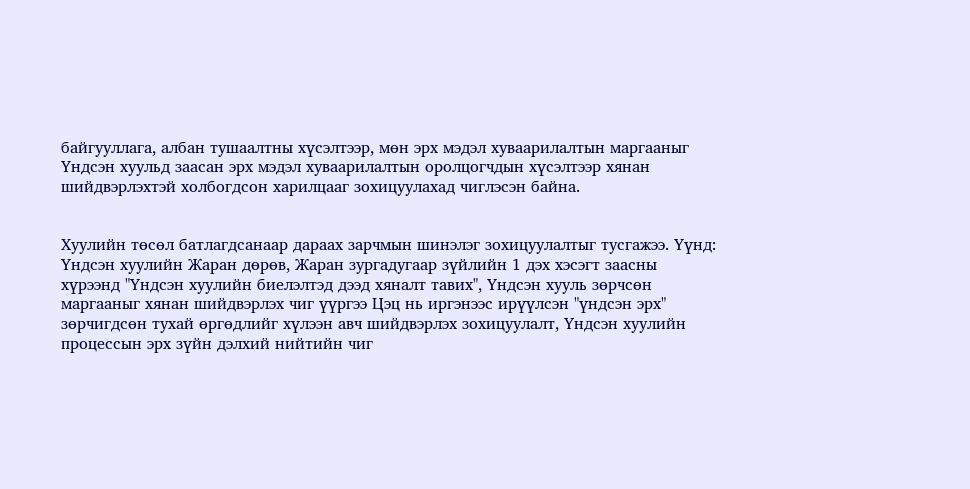байгууллага, албан тушаалтны хүсэлтээр, мөн эрх мэдэл хуваарилалтын маргааныг Үндсэн хуульд заасан эрх мэдэл хуваарилалтын оролцогчдын хүсэлтээр хянан шийдвэрлэхтэй холбогдсон харилцааг зохицуулахад чиглэсэн байна.


Хуулийн төсөл батлагдсанаар дараах зарчмын шинэлэг зохицуулалтыг тусгажээ. Үүнд:
Үндсэн хуулийн Жаран дөрөв, Жаран зургадугаар зүйлийн 1 дэх хэсэгт заасны хүрээнд "Үндсэн хуулийн биелэлтэд дээд хяналт тавих", Үндсэн хууль зөрчсөн маргааныг хянан шийдвэрлэх чиг үүргээ Цэц нь иргэнээс ирүүлсэн "үндсэн эрх" зөрчигдсөн тухай өргөдлийг хүлээн авч шийдвэрлэх зохицуулалт, Үндсэн хуулийн процессын эрх зүйн дэлхий нийтийн чиг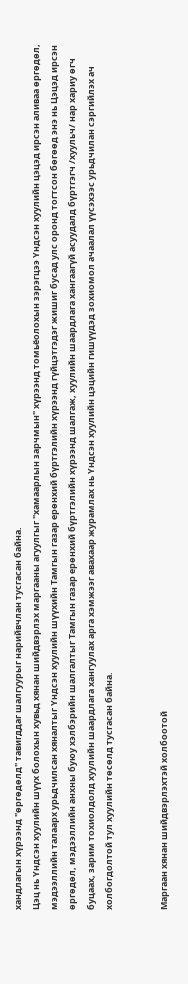хандлагын хүрээнд "өргөдөлд" тавигддаг шалгуурыг нарийвчлан тусгасан байна.
Цэц нь Үндсэн хуулийн шүүх болохын хувьд хянан шийдвэрлэх маргааны агуулгыг "хамаарлын зарчмын" хүрээнд томьёолохын зэрэгцээ Үндсэн хуулийн цэцэд ирсэн аливаа өргөдөл, мэдээллийн талаарх урьдчилсан хяналтыг Үндсэн хуулийн шүүхийн Тамгын газар ерөнхий бүртгэлийн хүрээнд гүйцэтгэдэг жишиг бусад улс оронд тогтсон бөгөөд энэ нь Цэцэд ирсэн өргөдөл, мэдээллийн анхны буюу хэлбэрийн шалгалтыг Тамгын газар ерөнхий бүртгэлийн хүрээнд шалгаж, хуулийн шаардлага хангаагүй асуудалд бүртгэгч /хуульч/ нар хариу өгч буцаах, зарим тохиолдолд хуулийн шаардлага хангуулах арга хэмжээг авахаар журамлах нь Үндсэн хуулийн цэцийн гишүүдэд зохиомол ачаалал үүсэхээс урьдчилан сэргийлэх ач холбогдолтой тул хуулийн төсөлд тусгасан байна.


Маргаан хянан шийдвэрлэхтэй холбоотой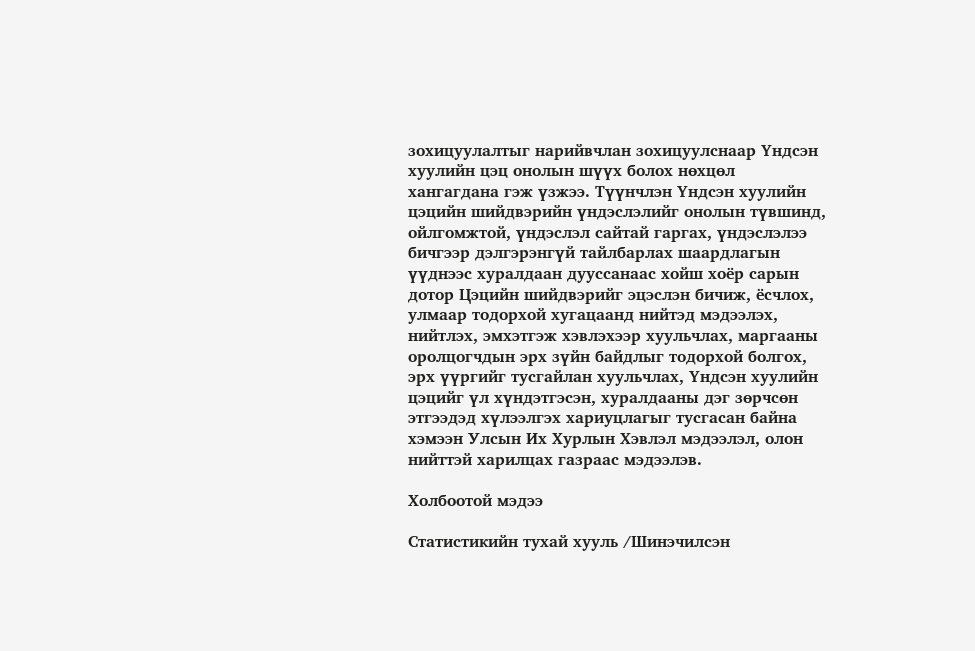зохицуулалтыг нарийвчлан зохицуулснаар Үндсэн хуулийн цэц онолын шүүх болох нөхцөл хангагдана гэж үзжээ. Түүнчлэн Үндсэн хуулийн цэцийн шийдвэрийн үндэслэлийг онолын түвшинд, ойлгомжтой, үндэслэл сайтай гаргах, үндэслэлээ бичгээр дэлгэрэнгүй тайлбарлах шаардлагын үүднээс хуралдаан дууссанаас хойш хоёр сарын дотор Цэцийн шийдвэрийг эцэслэн бичиж, ёсчлох, улмаар тодорхой хугацаанд нийтэд мэдээлэх, нийтлэх, эмхэтгэж хэвлэхээр хуульчлах, маргааны оролцогчдын эрх зүйн байдлыг тодорхой болгох, эрх үүргийг тусгайлан хуульчлах, Үндсэн хуулийн цэцийг үл хүндэтгэсэн, хуралдааны дэг зөрчсөн этгээдэд хүлээлгэх хариуцлагыг тусгасан байна хэмээн Улсын Их Хурлын Хэвлэл мэдээлэл, олон нийттэй харилцах газраас мэдээлэв.

Холбоотой мэдээ

Статистикийн тухай хууль /Шинэчилсэн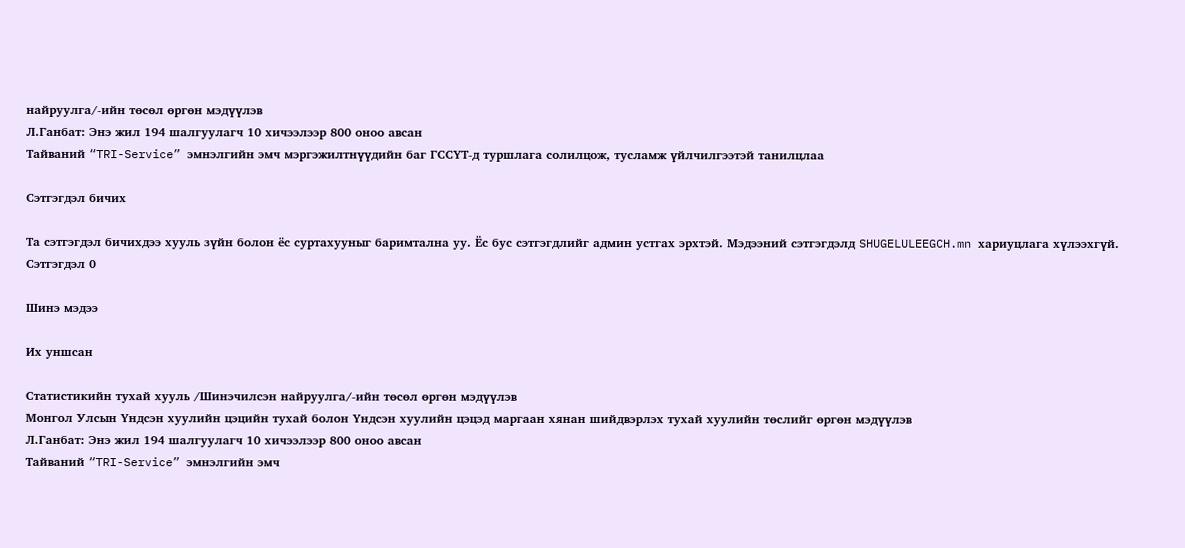найруулга/-ийн төсөл өргөн мэдүүлэв
Л.Ганбат: Энэ жил 194 шалгуулагч 10 хичээлээр 800 оноо авсан
Тайваний “TRI-Service” эмнэлгийн эмч мэргэжилтнүүдийн баг ГССҮТ-д туршлага солилцож, тусламж үйлчилгээтэй танилцлаа

Сэтгэгдэл бичих

Та сэтгэгдэл бичихдээ хууль зүйн болон ёс суртахууныг баримтална уу. Ёс бус сэтгэгдлийг админ устгах эрхтэй. Мэдээний сэтгэгдэлд SHUGELULEEGCH.mn хариуцлага хүлээхгүй.
Сэтгэгдэл 0

Шинэ мэдээ

Их уншсан

Статистикийн тухай хууль /Шинэчилсэн найруулга/-ийн төсөл өргөн мэдүүлэв
Монгол Улсын Үндсэн хуулийн цэцийн тухай болон Үндсэн хуулийн цэцэд маргаан хянан шийдвэрлэх тухай хуулийн төслийг өргөн мэдүүлэв
Л.Ганбат: Энэ жил 194 шалгуулагч 10 хичээлээр 800 оноо авсан
Тайваний “TRI-Service” эмнэлгийн эмч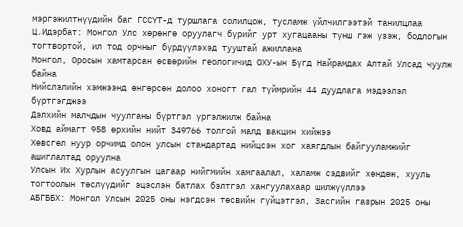мэргэжилтнүүдийн баг ГССҮТ-д туршлага солилцож, тусламж үйлчилгээтэй танилцлаа
Ц.Идэрбат: Монгол Улс хөрөнгө оруулагч бүрийг урт хугацааны түнш гэж үзэж, бодлогын тогтвортой, ил тод орчныг бүрдүүлэхэд тууштай ажиллана
Монгол, Оросын хамтарсан өсвөрийн геологичид ОХУ-ын Бүгд Найрамдах Алтай Улсад чуулж байна
Нийслэлийн хэмжээнд өнгөрсөн долоо хоногт гал түймрийн 44 дуудлага мэдээлэл бүртгэгджээ
Дэлхийн малчдын чуулганы бүртгэл үргэлжилж байна
Ховд аймагт 958 өрхийн нийт 349766 толгой малд вакцин хийжээ
Хөвсгөл нуур орчимд олон улсын стандартад нийцсэн хог хаягдлын байгууламжийг ашиглалтад оруулна
Улсын Их Хурлын асуулгын цагаар нийгмийн хамгаалал, халамж сэдвийг хөндөж, хууль тогтоолын төслүүдийг эцэслэн батлах бэлтгэл хангуулахаар шилжүүллээ
АБГББХ: Монгол Улсын 2025 оны нэгдсэн төсвийн гүйцэтгэл, Засгийн газрын 2025 оны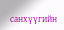санхүүгийн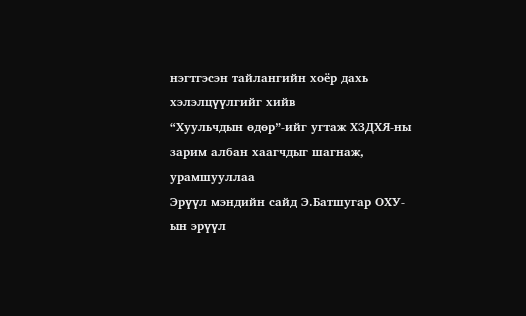нэгтгэсэн тайлангийн хоёр дахь хэлэлцүүлгийг хийв
“Хуульчдын өдөр”-ийг угтаж ХЗДХЯ-ны зарим албан хаагчдыг шагнаж, урамшууллаа
Эрүүл мэндийн сайд Э.Батшугар ОХУ-ын эрүүл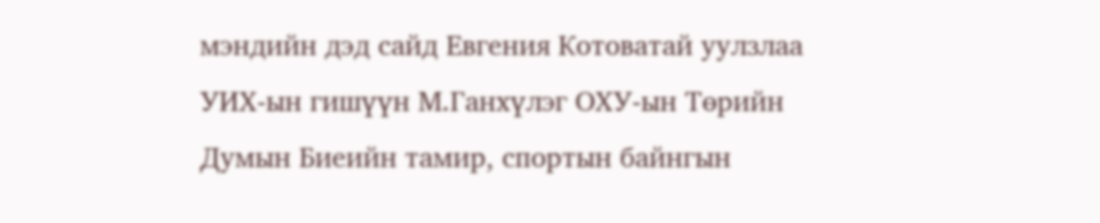мэндийн дэд сайд Евгения Котоватай уулзлаа
УИХ-ын гишүүн М.Ганхүлэг ОХУ-ын Төрийн Думын Биеийн тамир, спортын байнгын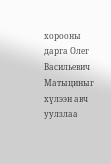хорооны дарга Олег Васильевич Матыциныг хүлээн авч уулзлаа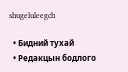shugeluleegch

  • Бидний тухай
  • Редакцын бодлого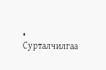• Сурталчилгаа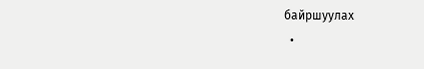байршуулах
  •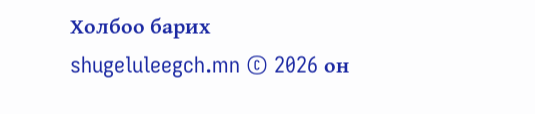Холбоо барих
shugeluleegch.mn © 2026 он